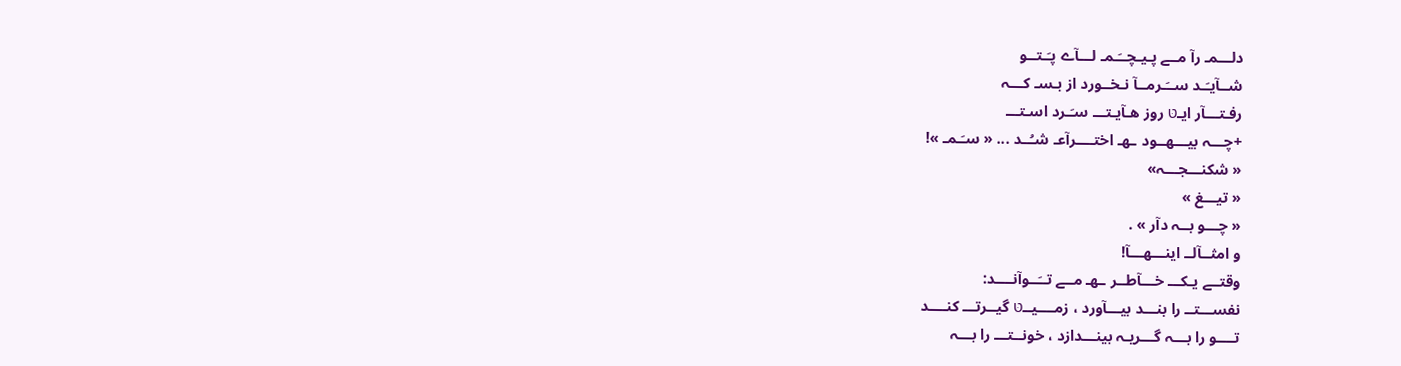دلـــمـ رآ مــے پـیـچــَـمـ لـــآے پـَـتــو
شــآیـَـد ســَـرمــآ نـخــورد از بـسـ کـــہ
رفـتـــآر ایـטּ روز هـآیـتـــ سـَـرد اسـتـــ
+چـــہ بیـــهــود ـهـ اختــــرآعـ شـُــد ... « سـَـمـ »!
« شکنـــجـــہ»
« تیـــغ »
« چـــو بــہ دآر » .
و امثــآلــ اینـــهـــآ!
وقتــے یـکـــ خـــآطــر ـهـ مــے تــَــوآنــــد:
نفســـتــ را بنـــد بیـــآورد ، زمــــیــטּ گیــرتـــ کنــــد
تــــو را بـــہ گـــریـہ بینـــدازد ، خونــتـــ را بـــہ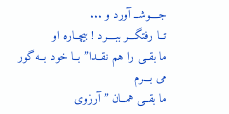جــــوشــ آورد و ...
تــا رفتگـــر ببــــرد ! بیچــاره او
ما بقــی را هم نقــدا” بــا خود بــه گور می بـــرم
ما بقــی همــان ” آرزوی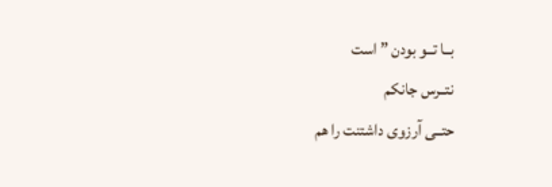بــا تــو بودن ” است
نتــرس جانکم
حتــی آرزوی داشتنت را هم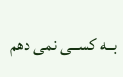بــه کســی نمی دهم